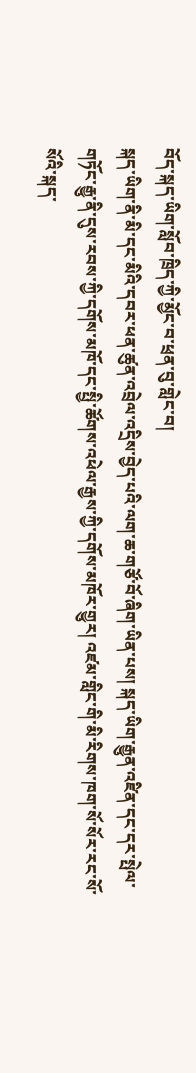བོད་སྐད་ཡིག་སློབ་ཁྲིད་ཀྱི་མྱོང་བ་ཕྲན་བུ་གླེང་བ།
སྐད་ཡིག་ནི་མི་དང་མིའི་དབར་ཕན་ཚུན་འབྲེལ་འདྲིས་བྱེད་པའི་ལག་ཆ་གཙོ་བོ་ཞིག་ཡིན་པས། སྐད་ཡིག་རྒྱུན་འཛིན་དང་དར་སྤེལ་གཏོང་རྒྱུ་ནི་དུས་རབས་ཀྱི་དགོས་མཁོ་དང་སྤྱི་ཚོགས་འཕེལ་རྒྱས་ཀྱི་དགོས་མཁོར་གྱུར། འཛམ་གླིང་གི་མི་རིགས་ཁག་སོ་སོར་རང་སོ་སོའི་སྐད་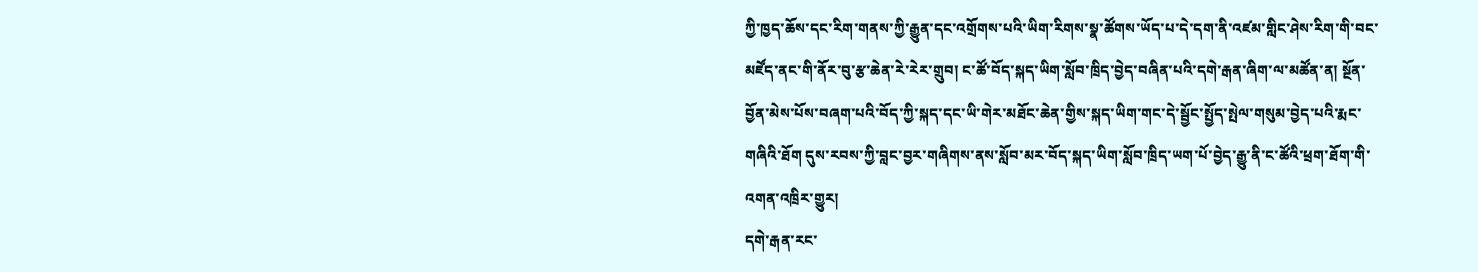ཀྱི་ཁྱད་ཆོས་དང་རིག་གནས་ཀྱི་རྒྱུན་དང་འགྲོགས་པའི་ཡིག་རིགས་སྣ་ཚོགས་ཡོད་པ་དེ་དག་ནི་འཛམ་གླིང་ཤེས་རིག་གི་བང་མཛོད་ནང་གི་ནོར་བུ་རྩ་ཆེན་རེ་རེར་གྲུབ། ང་ཚོ་བོད་སྐད་ཡིག་སློབ་ཁྲིད་བྱེད་བཞིན་པའི་དགེ་རྒན་ཞིག་ལ་མཚོན་ན། སྔོན་བྱོན་མེས་པོས་བཞག་པའི་བོད་ཀྱི་སྐད་དང་ཡི་གེར་མཐོང་ཆེན་གྱིས་སྐད་ཡིག་གང་དེ་སྦྱོང་སྤྱོད་སྤེལ་གསུམ་བྱེད་པའི་རྨང་གཞིའི་ཐོག དུས་རབས་ཀྱི་བླང་བྱར་གཞིགས་ནས་སློབ་མར་བོད་སྐད་ཡིག་སློབ་ཁྲིད་ཡག་པོ་བྱེད་རྒྱུ་ནི་ང་ཚོའི་ཕྲག་ཐོག་གི་འགན་འཁྲིར་གྱུར།
དགེ་རྒན་རང་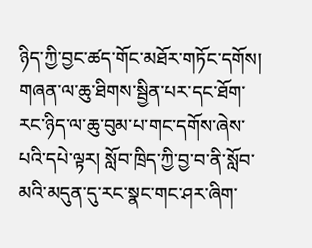ཉིད་ཀྱི་བྱང་ཚད་གོང་མཐོར་གཏོང་དགོས།
གཞན་ལ་ཆུ་ཐིགས་སྦྱིན་པར་དང་ཐོག་རང་ཉིད་ལ་ཆུ་བུམ་པ་གང་དགོས་ཞེས་པའི་དཔེ་ལྟར། སློབ་ཁྲིད་ཀྱི་བྱ་བ་ནི་སློབ་མའི་མདུན་དུ་རང་སྣང་གང་ཤར་ཞིག་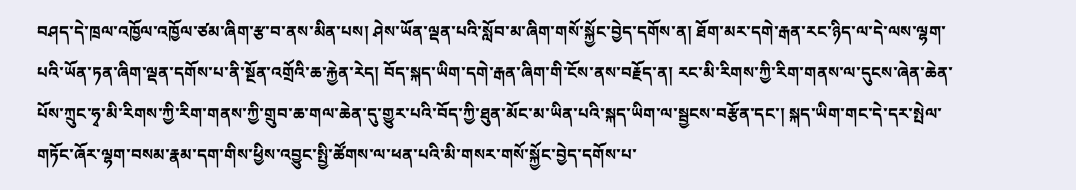བཤད་དེ་ཁྲལ་འཁྱོལ་འཁྱོལ་ཙམ་ཞིག་རྩ་བ་ནས་མིན་པས། ཤེས་ཡོན་ལྡན་པའི་སློབ་མ་ཞིག་གསོ་སྐྱོང་བྱེད་དགོས་ན། ཐོག་མར་དགེ་རྒན་རང་ཉིད་ལ་དེ་ལས་ལྷག་པའི་ཡོན་ཏན་ཞིག་ལྡན་དགོས་པ་ནི་སྔོན་འགྲོའི་ཆ་རྐྱེན་རེད། བོད་སྐད་ཡིག་དགེ་རྒན་ཞིག་གི་ངོས་ནས་བརྗོད་ན། རང་མི་རིགས་ཀྱི་རིག་གནས་ལ་དུངས་ཞེན་ཆེན་པོས་ཀྲུང་ཧྭ་མི་རིགས་ཀྱི་རིག་གནས་ཀྱི་གྲུབ་ཆ་གལ་ཆེན་དུ་གྱུར་པའི་བོད་ཀྱི་ཐུན་མོང་མ་ཡིན་པའི་སྐད་ཡིག་ལ་སྦྱངས་བརྩོན་དང་། སྐད་ཡིག་གང་དེ་དར་སྤེལ་གཏོང་ཞོར་ལྷག་བསམ་རྣམ་དག་གིས་ཕྱིས་འབྱུང་སྤྱི་ཚོགས་ལ་ཕན་པའི་མི་གསར་གསོ་སྐྱོང་བྱེད་དགོས་པ་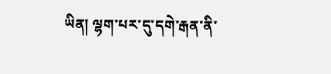ཡིན། ལྷག་པར་དུ་དགེ་རྒན་ནི་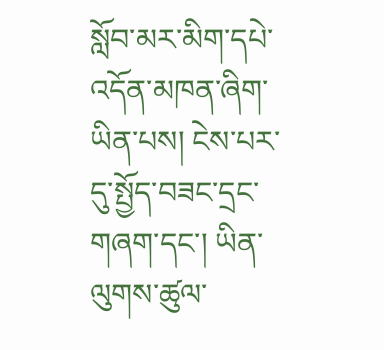སློབ་མར་མིག་དཔེ་འདོན་མཁན་ཞིག་ཡིན་པས། ངེས་པར་དུ་སྤྱོད་བཟང་དྲང་གཞག་དང་། ཡིན་ལུགས་ཚུལ་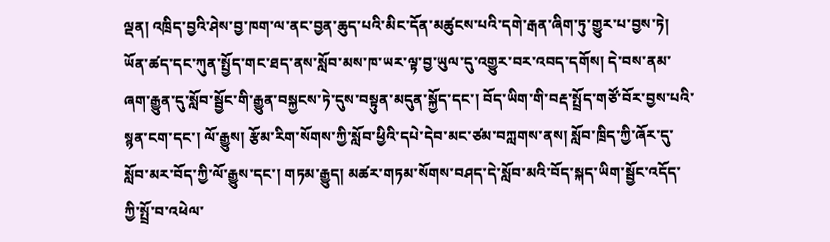ལྡན། འཁྲིད་བྱའི་ཤེས་བྱ་ཁག་ལ་ནང་བྱན་ཆུད་པའི་མིང་དོན་མཚུངས་པའི་དགེ་རྒན་ཞིག་ཏུ་གྱུར་པ་བྱས་ཏེ། ཡོན་ཚད་དང་ཀུན་སྤྱོད་གང་ཐད་ནས་སློབ་མས་ཁ་ཡར་ལྟ་བྱ་ཡུལ་དུ་འགྱུར་བར་འབད་དགོས། དེ་བས་ནམ་ཞག་རྒྱུན་དུ་སློབ་སྦྱོང་གི་རྒྱུན་བསྐྱངས་ཏེ་དུས་བསྟུན་མདུན་སྐྱོད་དང་། བོད་ཡིག་གི་བརྡ་སྤྲོད་གཙོ་བོར་བྱས་པའི་སྙན་ངག་དང་། ལོ་རྒྱུས། རྩོམ་རིག་སོགས་ཀྱི་སློབ་ཕྱིའི་དཔེ་དེབ་མང་ཙམ་བཀླགས་ནས། སློབ་ཁྲིད་ཀྱི་ཞོར་དུ་སློབ་མར་བོད་ཀྱི་ལོ་རྒྱུས་དང་། གཏམ་རྒྱུད། མཚར་གཏམ་སོགས་བཤད་དེ་སློབ་མའི་བོད་སྐད་ཡིག་སྦྱོང་འདོད་ཀྱི་སྤྲོ་བ་འཕེལ་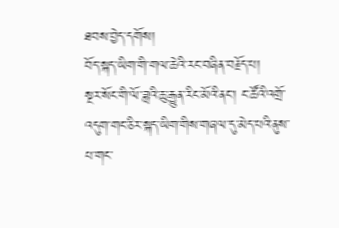ཐབས་བྱེད་དགོས།
བོད་སྐད་ཡིག་གི་གལ་ཆེའི་རང་བཞིན་བརྗོད་པ།
སྔར་སོང་གི་ལོ་ཟླའི་ཆུ་རྒྱུན་རིང་མོའི་ནང་། ང་ཚོའི་འགྲོ་འདུག་གང་ཅིར་སྐད་ཡིག་གིས་གཞལ་དུ་མེད་པའི་ནུས་པ་གང་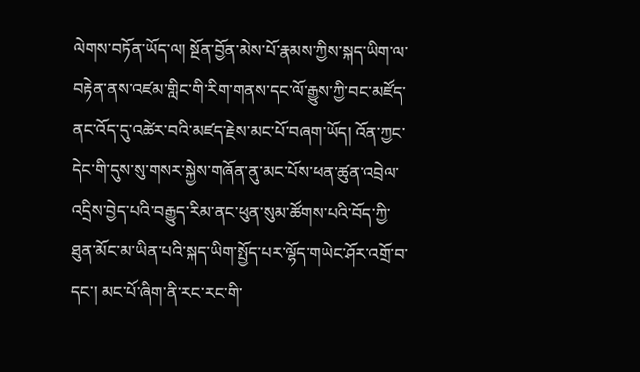ལེགས་བཏོན་ཡོད་ལ། སྔོན་བྱོན་མེས་པོ་རྣམས་ཀྱིས་སྐད་ཡིག་ལ་བརྟེན་ནས་འཛམ་གླིང་གི་རིག་གནས་དང་ལོ་རྒྱུས་ཀྱི་བང་མཛོད་ནང་འོད་དུ་འཚེར་བའི་མཛད་རྗེས་མང་པོ་བཞག་ཡོད། འོན་ཀྱང་དེང་གི་དུས་སུ་གསར་སྐྱེས་གཞོན་ནུ་མང་པོས་ཕན་ཚུན་འབྲེལ་འདྲིས་བྱེད་པའི་བརྒྱུད་རིམ་ནང་ཕུན་སུམ་ཚོགས་པའི་བོད་ཀྱི་ཐུན་མོང་མ་ཡིན་པའི་སྐད་ཡིག་སྤྱོད་པར་ལྷོད་གཡེང་ཤོར་འགྲོ་བ་དང་། མང་པོ་ཞིག་ནི་རང་རང་གི་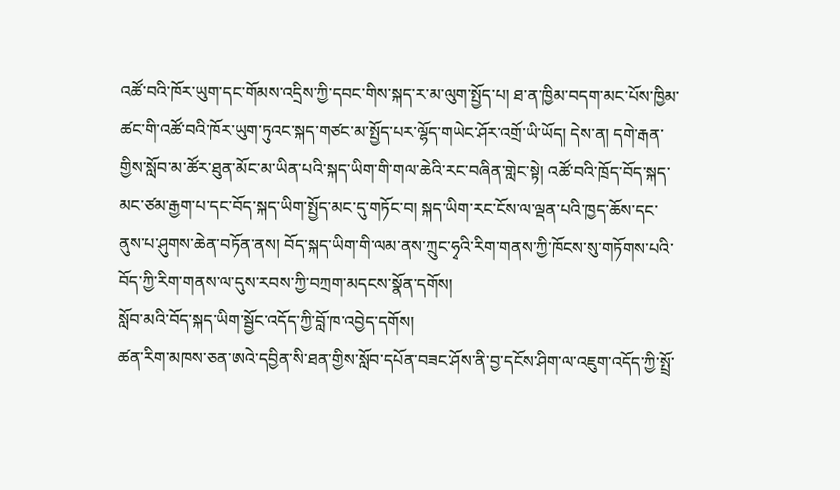འཚོ་བའི་ཁོར་ཡུག་དང་གོམས་འདྲིས་ཀྱི་དབང་གིས་སྐད་ར་མ་ལུག་སྤྱོད་པ། ཐ་ན་ཁྱིམ་བདག་མང་པོས་ཁྱིམ་ཚང་གི་འཚོ་བའི་ཁོར་ཡུག་ཏུའང་སྐད་གཙང་མ་སྤྱོད་པར་ལྷོད་གཡེང་ཤོར་འགྲོ་ཡི་ཡོད། དེས་ན། དགེ་རྒན་གྱིས་སློབ་མ་ཚོར་ཐུན་མོང་མ་ཡིན་པའི་སྐད་ཡིག་གི་གལ་ཆེའི་རང་བཞིན་གླེང་སྟེ། འཚོ་བའི་ཁྲོད་བོད་སྐད་མང་ཙམ་རྒྱག་པ་དང་བོད་སྐད་ཡིག་སྤྱོད་མང་དུ་གཏོང་བ། སྐད་ཡིག་རང་ངོས་ལ་ལྡན་པའི་ཁྱད་ཆོས་དང་ནུས་པ་ཤུགས་ཆེན་བཏོན་ནས། བོད་སྐད་ཡིག་གི་ལམ་ནས་ཀྲུང་ཧྭའི་རིག་གནས་ཀྱི་ཁོངས་སུ་གཏོགས་པའི་བོད་ཀྱི་རིག་གནས་ལ་དུས་རབས་ཀྱི་བཀྲག་མདངས་སྣོན་དགོས།
སློབ་མའི་བོད་སྐད་ཡིག་སྦྱོང་འདོད་ཀྱི་བློ་ཁ་འབྱེད་དགོས།
ཚན་རིག་མཁས་ཅན་ཨའེ་དབྱིན་སི་ཐན་གྱིས་སློབ་དཔོན་བཟང་ཤོས་ནི་བྱ་དངོས་ཤིག་ལ་འཇུག་འདོད་ཀྱི་སྤྲོ་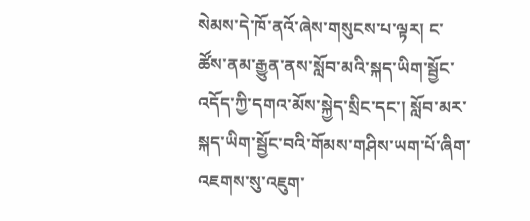སེམས་དེ་ཁོ་ནའོ་ཞེས་གསུངས་པ་ལྟར། ང་ཚོས་ནམ་རྒྱུན་ནས་སློབ་མའི་སྐད་ཡིག་སྦྱོང་འདོད་ཀྱི་དགའ་མོས་སྐྱེད་སྲིང་དང་། སློབ་མར་སྐད་ཡིག་སྦྱོང་བའི་གོམས་གཤིས་ཡག་པོ་ཞིག་འཇགས་སུ་འཇུག་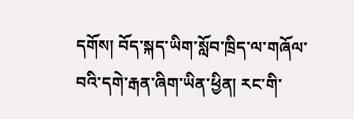དགོས། བོད་སྐད་ཡིག་སློབ་ཁྲིད་ལ་གཞོལ་བའི་དགེ་རྒན་ཞིག་ཡིན་ཕྱིན། རང་གི་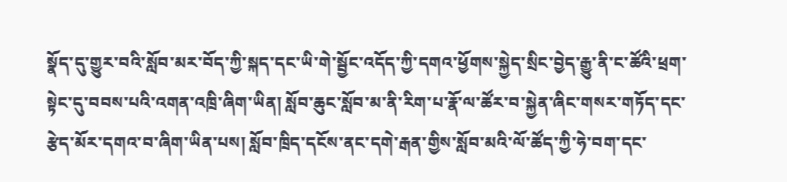སྣོད་དུ་གྱུར་བའི་སློབ་མར་བོད་ཀྱི་སྐད་དང་ཡི་གེ་སྦྱོང་འདོད་ཀྱི་དགའ་ཕྱོགས་སྐྱེད་སྲིང་བྱེད་རྒྱུ་ནི་ང་ཚོའི་ཕྲག་སྟེང་དུ་བབས་པའི་འགན་འཁྲི་ཞིག་ཡིན། སློབ་ཆུང་སློབ་མ་ནི་རིག་པ་རྣོ་ལ་ཚོར་བ་སྐྱེན་ཞིང་གསར་གཏོད་དང་རྩེད་མོར་དགའ་བ་ཞིག་ཡིན་པས། སློབ་ཁྲིད་དངོས་ནང་དགེ་རྒན་གྱིས་སློབ་མའི་ལོ་ཚོད་ཀྱི་ཧེ་བག་དང་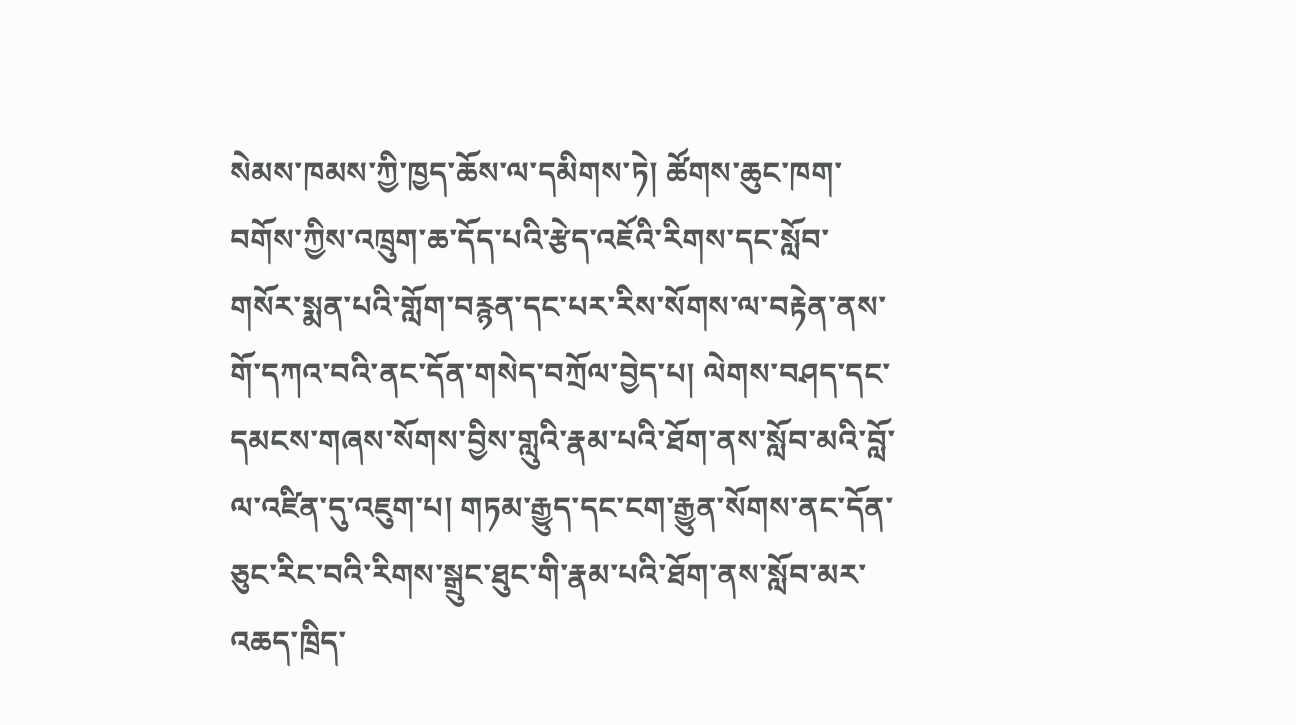སེམས་ཁམས་ཀྱི་ཁྱད་ཆོས་ལ་དམིགས་ཏེ། ཚོགས་ཆུང་ཁག་བགོས་ཀྱིས་འཁྲུག་ཆ་དོད་པའི་རྩེད་འཇོའི་རིགས་དང་སློབ་གསོར་སྨན་པའི་གློག་བརྙན་དང་པར་རིས་སོགས་ལ་བརྟེན་ནས་གོ་དཀའ་བའི་ནང་དོན་གསེད་བཀྲོལ་བྱེད་པ། ལེགས་བཤད་དང་དམངས་གཞས་སོགས་བྱིས་གླུའི་རྣམ་པའི་ཐོག་ནས་སློབ་མའི་བློ་ལ་འཛིན་དུ་འཇུག་པ། གཏམ་རྒྱུད་དང་ངག་རྒྱུན་སོགས་ནང་དོན་ཅུང་རིང་བའི་རིགས་སྒྲུང་ཐུང་གི་རྣམ་པའི་ཐོག་ནས་སློབ་མར་འཆད་ཁྲིད་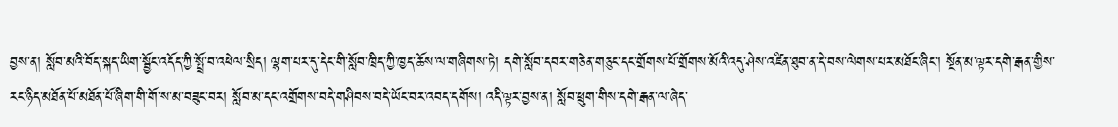བྱས་ན། སློབ་མའི་བོད་སྐད་ཡིག་སྦྱོང་འདོད་ཀྱི་སྤྲོ་བ་འཕེལ་སྲིད། ལྷག་པར་དུ་དེང་གི་སློབ་ཁྲིད་ཀྱི་ཁྱད་ཆོས་ལ་གཞིགས་ཏེ། དགེ་སློབ་དབར་གཅེན་གཅུང་དང་གྲོགས་པོ་གྲོགས་མོའི་འདུ་ཤེས་འཛིན་ཐུབ་ན་དེ་བས་ལེགས་པར་མཐོང་ཞིང་། སྔོན་མ་ལྟར་དགེ་རྒན་གྱིས་རང་ཉིད་མཐོན་པོ་མཐོན་པོ་ཞིག་གི་གོ་ས་མ་བཟུང་བར། སློབ་མ་དང་འགྲོགས་བདེ་གཤིབས་བདེ་ཡོང་བར་འབད་དགོས། འདི་ལྟར་བྱས་ན། སློབ་ཕྲུག་གིས་དགེ་རྒན་ལ་ཞེད་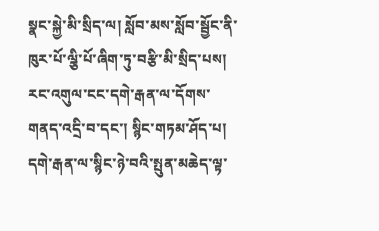སྣང་སྐྱེ་མི་སྲིད་ལ། སློབ་མས་སློབ་སྦྱོང་ནི་ཁུར་པོ་ལྕི་པོ་ཞིག་ཏུ་བརྩི་མི་སྲིད་པས། རང་འགུལ་ངང་དགེ་རྒན་ལ་དོགས་གནད་འདྲི་བ་དང་། སྙིང་གཏམ་ཤོད་པ། དགེ་རྒན་ལ་སྙིང་ཉེ་བའི་སྤུན་མཆེད་ལྟ་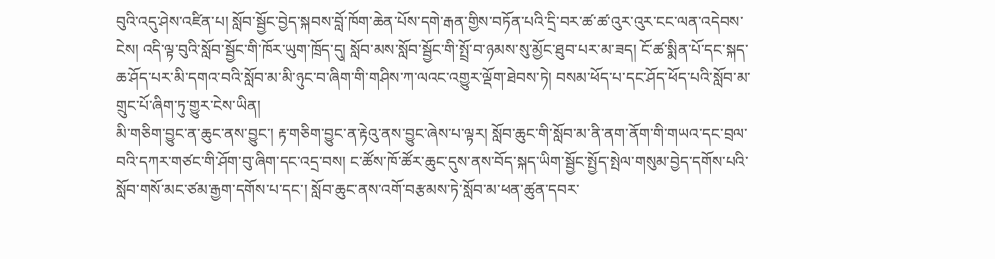བུའི་འདུ་ཤེས་འཛིན་པ། སློབ་སྦྱོང་བྱེད་སྐབས་བློ་ཁོག་ཆེན་པོས་དགེ་རྒན་གྱིས་བཏོན་པའི་དྲི་བར་ཚ་ཚ་འུར་འུར་ངང་ལན་འདེབས་ངེས། འདི་ལྟ་བུའི་སློབ་སྦྱོང་གི་ཁོར་ཡུག་ཁྲོད་དུ། སློབ་མས་སློབ་སྦྱོང་གི་སྤྲོ་བ་ཉམས་སུ་མྱོང་ཐུབ་པར་མ་ཟད། ངོ་ཚ་སྨིན་པོ་དང་སྐད་ཆ་ཤོད་པར་མི་དགའ་བའི་སློབ་མ་མི་ཉུང་བ་ཞིག་གི་གཤིས་ཀ་ལའང་འགྱུར་ལྡོག་ཐེབས་ཏེ། བསམ་ཕོད་པ་དང་ཤོད་ཕོད་པའི་སློབ་མ་གྲུང་པོ་ཞིག་ཏུ་གྱུར་ངེས་ཡིན།
མི་གཅིག་བྱུང་ན་ཆུང་ནས་བྱུང་། རྟ་གཅིག་བྱུང་ན་རྟེའུ་ནས་བྱུང་ཞེས་པ་ལྟར། སློབ་ཆུང་གི་སློབ་མ་ནི་ནག་ནོག་གི་གཡའ་དང་བྲལ་བའི་དཀར་གཙང་གི་ཤོག་བུ་ཞིག་དང་འདྲ་བས། ང་ཚོས་ཁོ་ཚོར་ཆུང་དུས་ནས་བོད་སྐད་ཡིག་སྦྱོང་སྤྱོད་སྤེལ་གསུམ་བྱེད་དགོས་པའི་སློབ་གསོ་མང་ཙམ་རྒྱག་དགོས་པ་དང་། སློབ་ཆུང་ནས་འགོ་བརྩམས་ཏེ་སློབ་མ་ཕན་ཚུན་དབར་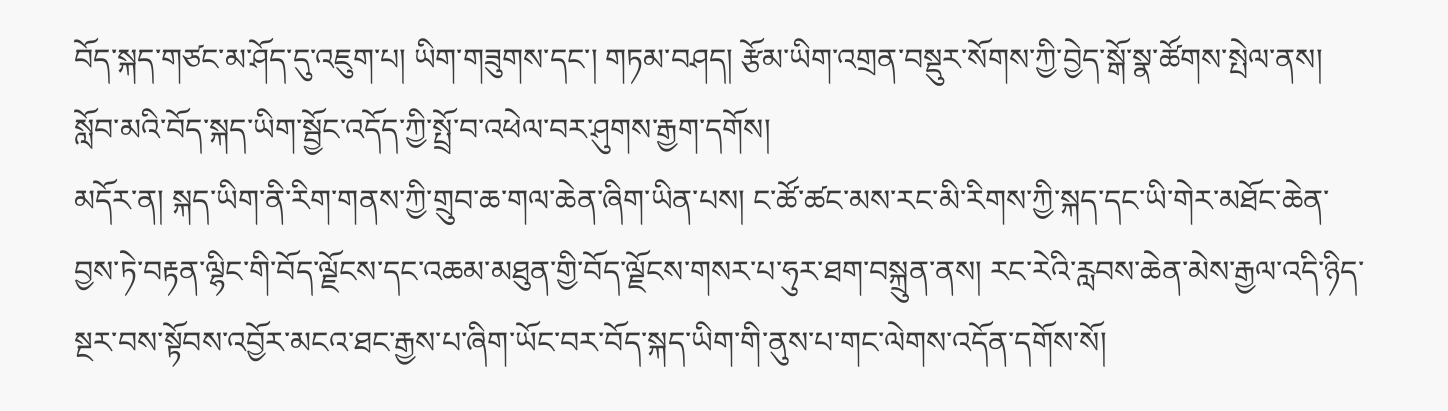བོད་སྐད་གཙང་མ་ཤོད་དུ་འཇུག་པ། ཡིག་གཟུགས་དང་། གཏམ་བཤད། རྩོམ་ཡིག་འགྲན་བསྡུར་སོགས་ཀྱི་བྱེད་སྒོ་སྣ་ཚོགས་སྤེལ་ནས། སློབ་མའི་བོད་སྐད་ཡིག་སྦྱོང་འདོད་ཀྱི་སྤྲོ་བ་འཕེལ་བར་ཤུགས་རྒྱག་དགོས།
མདོར་ན། སྐད་ཡིག་ནི་རིག་གནས་ཀྱི་གྲུབ་ཆ་གལ་ཆེན་ཞིག་ཡིན་པས། ང་ཚོ་ཚང་མས་རང་མི་རིགས་ཀྱི་སྐད་དང་ཡི་གེར་མཐོང་ཆེན་བྱས་ཏེ་བརྟན་ལྷིང་གི་བོད་ལྗོངས་དང་འཆམ་མཐུན་གྱི་བོད་ལྗོངས་གསར་པ་ཧུར་ཐག་བསྐྲུན་ནས། རང་རེའི་རླབས་ཆེན་མེས་རྒྱལ་འདི་ཉིད་སྔར་བས་སྟོབས་འབྱོར་མངའ་ཐང་རྒྱས་པ་ཞིག་ཡོང་བར་བོད་སྐད་ཡིག་གི་ནུས་པ་གང་ལེགས་འདོན་དགོས་སོ།